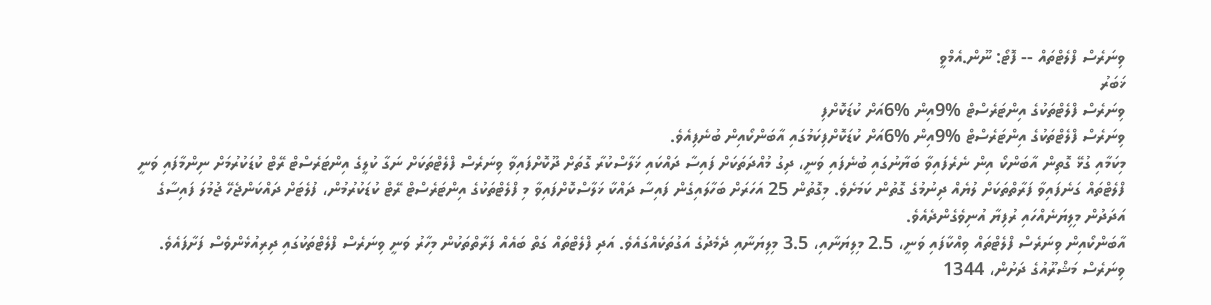ވިނަރެސް ފްލެޓްތައް -- ފޮޓޯ: ނޫން.އެމްވީ
ޚަބަރު
ވިނަރެސް ފްލެޓްތަކުގެ އިންޓަރެސްޓް %9އިން %6އަށް ކުޑަކޮށްފި
ވިނަރެސް ފްލެޓްތަކުގެ އިންޓަރެސްޓް %9އިން %6އަށް ކުޑަކޮށްފިކަމުގައި އާބަންކޯއިން ބުނެފިއެވެ.
މިކަމާއި ގުޅޭ ގޮތިން އާބަންކޯ އިން ނެރެފައިވާ ބަޔާނުގައި ބުނެފައި ވަނީ، ދިގު މުއްދަތަކަށް ފައިސާ ދައްކައި ޚަލާސްކުރާ ގޮތަށް ދޫކޮށްފައިވާ ވިނަރެސް ފްލެޓްތަކަށް ނަގާ ކުލީގެ އިންޓަރެސްޓް ރޭޓް ކުޑަކުރުމަށް ނިންމާފައި ވަނީ ފްލެޓްތައް ގަނެފައިވާ ފަރާތްތަކަށް ލުޔެއް ދިނުމުގެ ގޮތުން ކަމަށެވެ. މިގޮތުން 25 އަހަރަށް ބަހާލައިގެން ފައިސާ ދައްކާ ޚަލާސްކޮށްފައިވާ މި ފްލެޓްތަކުގެ އިންޓަރެސްޓް ރޭޓް ކުޑަކުރުމުން، ފުލެޓަށް ދައްކަންޖެހޭ ޖުމުލަ ފައިސާގެ އަދަދުން މިލިޔަނެއްހައި ރުފިޔާ އުނިވެގެންދެއެވެ.
އާބަންކޯއިން ވިނަރެސް ފްލެޓްތައް ވިއްކާފައި ވަނީ، 2.5 މިލިޔަނާއި، 3.5 މިލިޔަނާއި ދެމެދުގެ އަގުތަކެއްގައެވެ. އަދި ފްލެޓްތައް ގަތް ބައެއް ފަރާތްތަކުން މިހާރު ވަނީ ވިނަރެސް ފްލެޓްތަކުގައި ދިރިއުޅެންވެސް ފަށާފައެވެ.
ވިނަރެސް މަޝްރޫއުގެ ދަށުން، 1344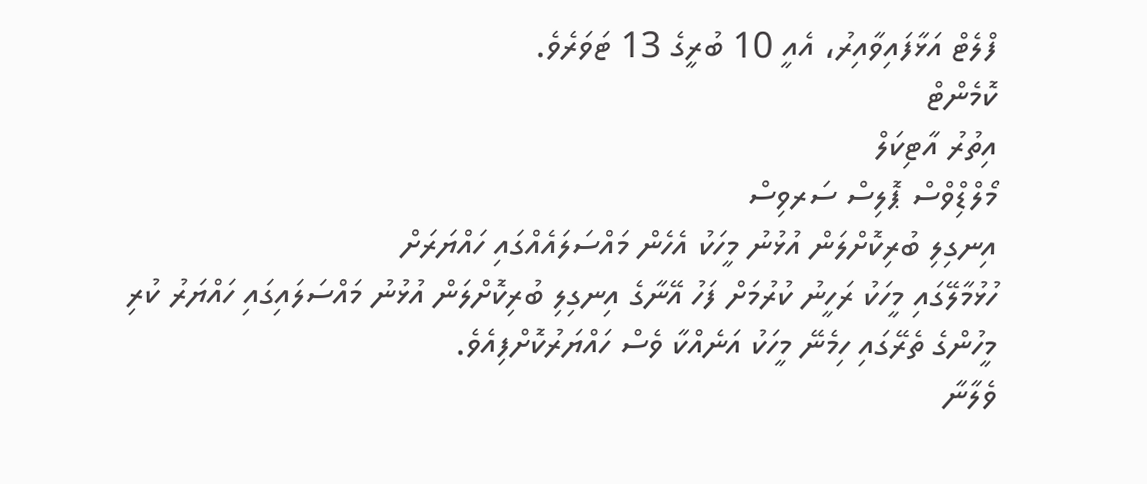ފްލެޓް އަޅާފައިވާއިރު، އެއީ 10 ބުރީގެ 13 ޓަވަރެވެ.
ކޮމެންޓް
އިތުރު އާޓިކަލް
މޯލްޑިްވްސް ޕޮލިސް ސަރވިސް
އިނގިލި ބުރިކޮށްލަން އުޅުނު މީހަކު އެހެން މައްސަލައެއްގައި ހައްޔަރަށް
ހުޅުމާލޭގައި މީހަކު ރަހީނު ކުރުމަށް ފަހު އޭނާގެ އިނގިލި ބުރިކޮށްލަން އުޅުނު މައްސަލައިގައި ހައްޔަރު ކުރި މީހުންގެ ތެރޭގައި ހިމެނޭ މީހަކު އަނެއްކާ ވެސް ހައްޔަރުކޮށްފިއެވެ.
ވެލާނާ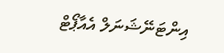އިންޓަނޭޝަނަލް އެއާޕޯޓް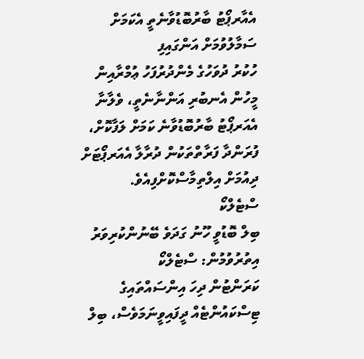އެއާރޕޯޓު ބާރުބޮޑުވާނެތީ އެކަމަށް ސަމާލުވުމަށް އަންގައިފި
ހުކުރު ދުވަހުގެ މެންދުރުފަހު ޢުމްރާއިން މީހުން އެނބުރި އަންނާނެތީ، ވެލާނާ އެއަރޕޯޓު ބާރުބޮޑުވާނެ ކަމަށް ލަފާކޮށް، ފުރަންދާ ފަރާތްތަކުން ދުރާލާ އެއަރޕޯޓަށް ދިއުމަށް އިލްތިމާސްކޮށްފިއެވެ.
ސްޓެލްކޯ
ބިލް ބޮޑުވީ ހޫނު ގަދަވެ ބޭނުންކުރިވަރު އިތުރުވުމުން: ސްޓެލްކޯ
ކަރަންޓުން ދިހަ އިންސައްތައިގެ ޓިސްކައުންޓެއް ދީފައިވީނަމަވެސް، ބިލް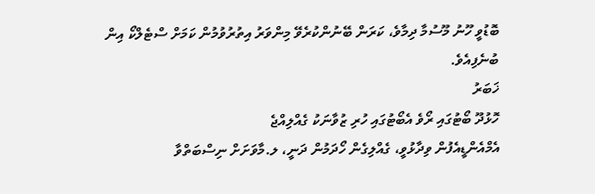ބޮޑުވީ ހޫނު މޫސުމާ ދިމާވެ، ކަރަން ބޭނުންކުރެވޭ މިންވަރު އިތުރުވުމުން ކަމަށް ސްޓެލްކޯ އިން ބުނެފިއެވެ.
ޚަބަރު
ހޮޅުދޫ ބޯޓުގައި ރޯވެ އެބޯޓުގައި ހުރި ޒުވާނަކު ގެއްލިއްޖެ
އެމްއެންޑީއެފުން ވިދާޅުވީ، ގެއްލިގެން ހޯދަމުން ދަނީ، ލ.މާވަށަށް ނިސްބަތްވާ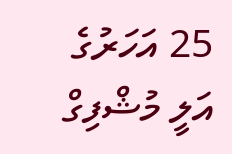25 އަހަރުގެ އަލީ މުޝްފިގް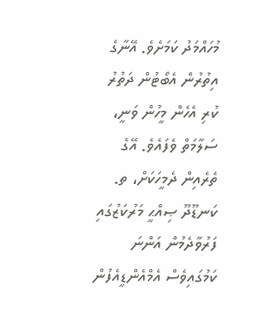މުހައްމަދު ކަމަށެވެ. އޭނާގެ އިތުރުން އެބޯޓުން ދަތުރު ކުރި އެހެން މީހުން ވަނީ، ސަލާމަތް ވެފައެވެ. އޭގެ ތެރެއިން ދެމީހަކަށް، ތ. ކަނޑޫދޫ ޞިއްޙީ މަރުކަޒުގައި ފަރުވާދެމުން އަންނަ ކަމުގައިވެސް އެމްއެންޑީއެފުން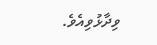ވިދާޅުވިއެވެ.